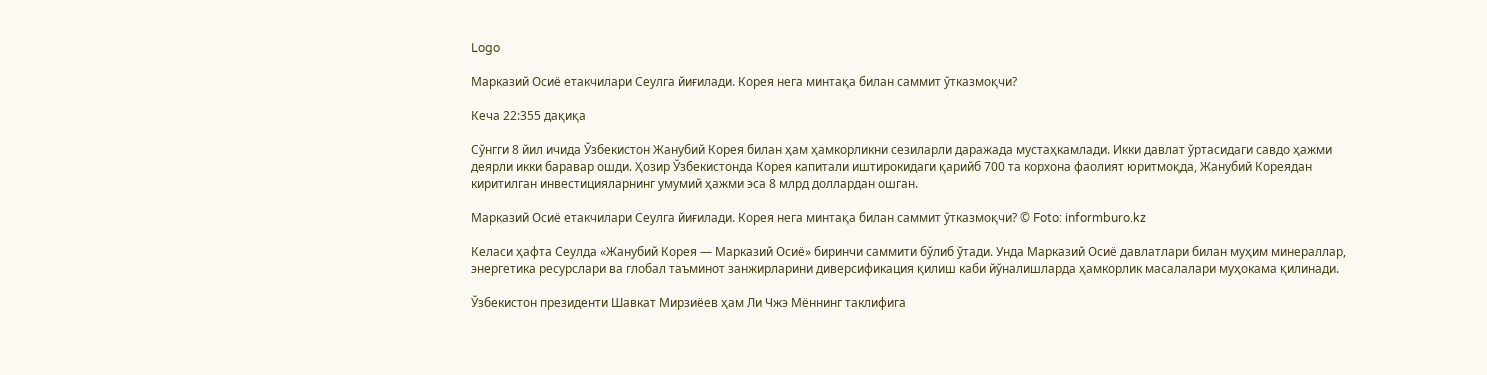Logo

Марказий Осиё етакчилари Сеулга йиғилади. Корея нега минтақа билан саммит ўтказмоқчи?

Кеча 22:355 дақиқа

Сўнгги 8 йил ичида Ўзбекистон Жанубий Корея билан ҳам ҳамкорликни сезиларли даражада мустаҳкамлади. Икки давлат ўртасидаги савдо ҳажми деярли икки баравар ошди. Ҳозир Ўзбекистонда Корея капитали иштирокидаги қарийб 700 та корхона фаолият юритмоқда, Жанубий Кореядан киритилган инвестицияларнинг умумий ҳажми эса 8 млрд доллардан ошган.

Марказий Осиё етакчилари Сеулга йиғилади. Корея нега минтақа билан саммит ўтказмоқчи? © Foto: informburo.kz

Келаси ҳафта Сеулда «Жанубий Корея — Марказий Осиё» биринчи саммити бўлиб ўтади. Унда Марказий Осиё давлатлари билан муҳим минераллар, энергетика ресурслари ва глобал таъминот занжирларини диверсификация қилиш каби йўналишларда ҳамкорлик масалалари муҳокама қилинади.

Ўзбекистон президенти Шавкат Мирзиёев ҳам Ли Чжэ Мённинг таклифига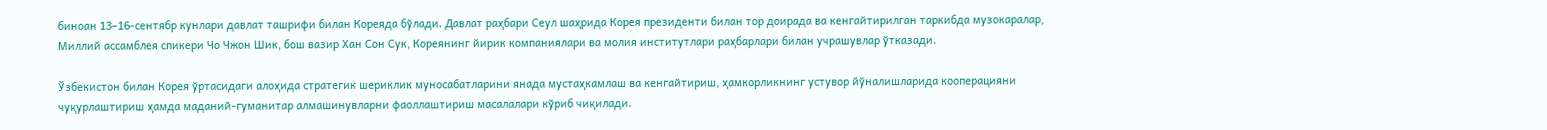биноан 13–16-сентябр кунлари давлат ташрифи билан Кореяда бўлади. Давлат раҳбари Сеул шаҳрида Корея президенти билан тор доирада ва кенгайтирилган таркибда музокаралар, Миллий ассамблея спикери Чо Чжон Шик, бош вазир Хан Сон Сук, Кореянинг йирик компаниялари ва молия институтлари раҳбарлари билан учрашувлар ўтказади.

Ўзбекистон билан Корея ўртасидаги алоҳида стратегик шериклик муносабатларини янада мустаҳкамлаш ва кенгайтириш, ҳамкорликнинг устувор йўналишларида кооперацияни чуқурлаштириш ҳамда маданий-гуманитар алмашинувларни фаоллаштириш масалалари кўриб чиқилади.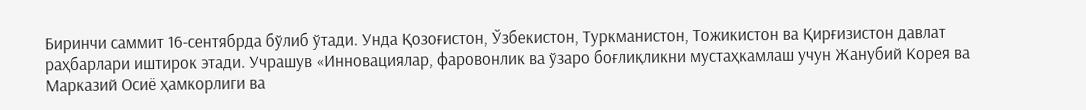Биринчи саммит 16-сентябрда бўлиб ўтади. Унда Қозоғистон, Ўзбекистон, Туркманистон, Тожикистон ва Қирғизистон давлат раҳбарлари иштирок этади. Учрашув «Инновациялар, фаровонлик ва ўзаро боғлиқликни мустаҳкамлаш учун Жанубий Корея ва Марказий Осиё ҳамкорлиги ва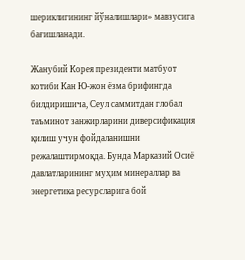шериклигининг йўналишлари» мавзусига бағишланади.

Жанубий Корея президенти матбуот котиби Кан Ю-жон ёзма брифингда билдиришича, Сеул саммитдан глобал таъминот занжирларини диверсификация қилиш учун фойдаланишни режалаштирмоқда. Бунда Марказий Осиё давлатларининг муҳим минераллар ва энергетика ресурсларига бой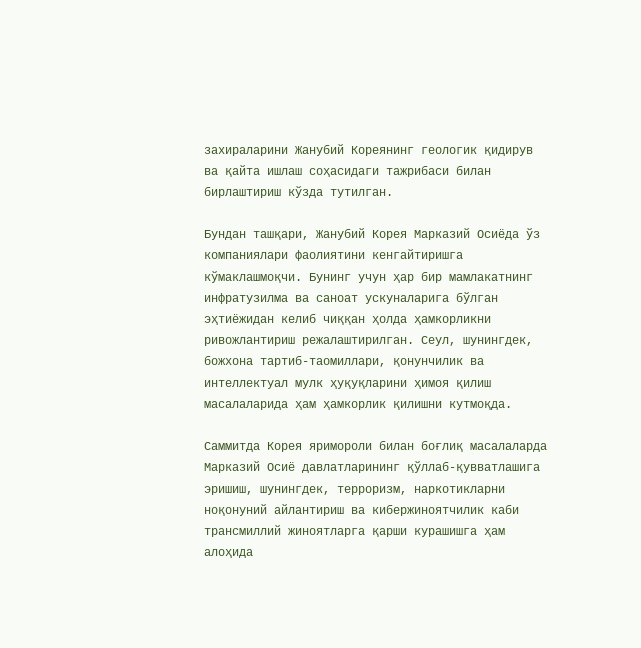захираларини Жанубий Кореянинг геологик қидирув ва қайта ишлаш соҳасидаги тажрибаси билан бирлаштириш кўзда тутилган.

Бундан ташқари, Жанубий Корея Марказий Осиёда ўз компаниялари фаолиятини кенгайтиришга кўмаклашмоқчи. Бунинг учун ҳар бир мамлакатнинг инфратузилма ва саноат ускуналарига бўлган эҳтиёжидан келиб чиққан ҳолда ҳамкорликни ривожлантириш режалаштирилган. Сеул, шунингдек, божхона тартиб-таомиллари, қонунчилик ва интеллектуал мулк ҳуқуқларини ҳимоя қилиш масалаларида ҳам ҳамкорлик қилишни кутмоқда.

Саммитда Корея яримороли билан боғлиқ масалаларда Марказий Осиё давлатларининг қўллаб-қувватлашига эришиш, шунингдек, терроризм, наркотикларни ноқонуний айлантириш ва кибержиноятчилик каби трансмиллий жиноятларга қарши курашишга ҳам алоҳида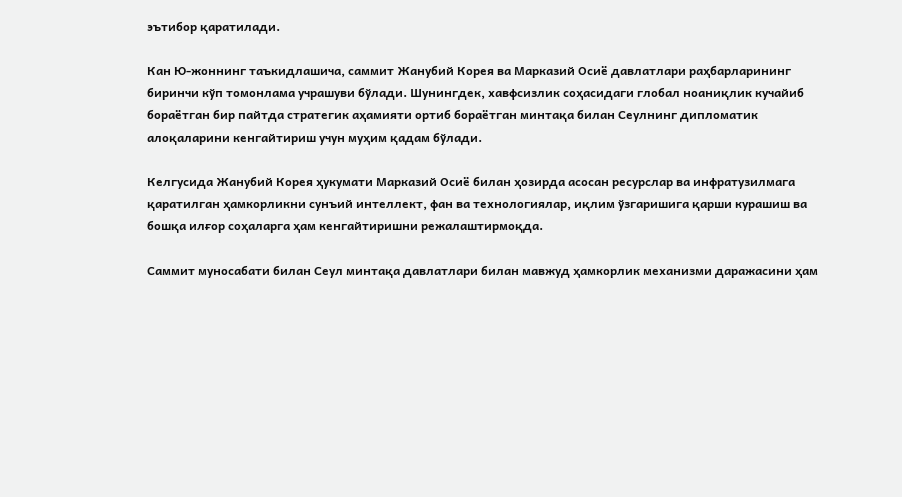эътибор қаратилади.

Кан Ю-жоннинг таъкидлашича, саммит Жанубий Корея ва Марказий Осиё давлатлари раҳбарларининг биринчи кўп томонлама учрашуви бўлади. Шунингдек, хавфсизлик соҳасидаги глобал ноаниқлик кучайиб бораётган бир пайтда стратегик аҳамияти ортиб бораётган минтақа билан Сеулнинг дипломатик алоқаларини кенгайтириш учун муҳим қадам бўлади.

Келгусида Жанубий Корея ҳукумати Марказий Осиё билан ҳозирда асосан ресурслар ва инфратузилмага қаратилган ҳамкорликни сунъий интеллект, фан ва технологиялар, иқлим ўзгаришига қарши курашиш ва бошқа илғор соҳаларга ҳам кенгайтиришни режалаштирмоқда.

Саммит муносабати билан Сеул минтақа давлатлари билан мавжуд ҳамкорлик механизми даражасини ҳам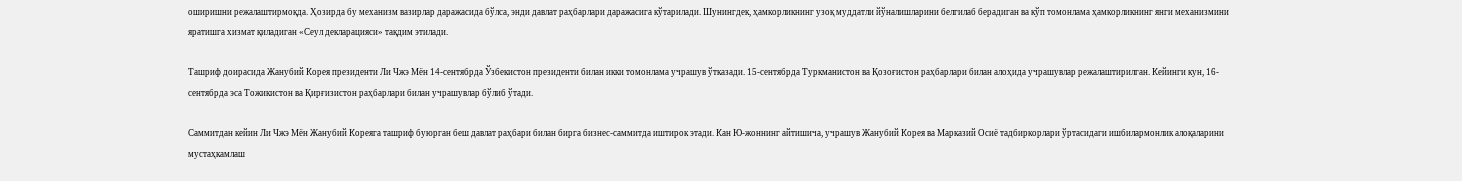оширишни режалаштирмоқда. Ҳозирда бу механизм вазирлар даражасида бўлса, энди давлат раҳбарлари даражасига кўтарилади. Шунингдек, ҳамкорликнинг узоқ муддатли йўналишларини белгилаб берадиган ва кўп томонлама ҳамкорликнинг янги механизмини яратишга хизмат қиладиган «Сеул декларацияси» тақдим этилади.

Ташриф доирасида Жанубий Корея президенти Ли Чжэ Мён 14-сентябрда Ўзбекистон президенти билан икки томонлама учрашув ўтказади. 15-сентябрда Туркманистон ва Қозоғистон раҳбарлари билан алоҳида учрашувлар режалаштирилган. Кейинги кун, 16-сентябрда эса Тожикистон ва Қирғизистон раҳбарлари билан учрашувлар бўлиб ўтади.

Саммитдан кейин Ли Чжэ Мён Жанубий Кореяга ташриф буюрган беш давлат раҳбари билан бирга бизнес-саммитда иштирок этади. Кан Ю-жоннинг айтишича, учрашув Жанубий Корея ва Марказий Осиё тадбиркорлари ўртасидаги ишбилармонлик алоқаларини мустаҳкамлаш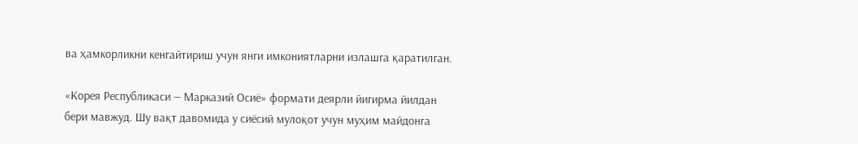ва ҳамкорликни кенгайтириш учун янги имкониятларни излашга қаратилган.

«Корея Республикаси — Марказий Осиё» формати деярли йигирма йилдан бери мавжуд. Шу вақт давомида у сиёсий мулоқот учун муҳим майдонга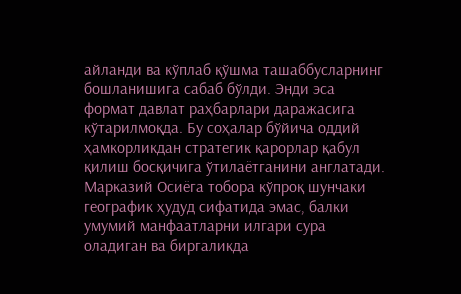айланди ва кўплаб қўшма ташаббусларнинг бошланишига сабаб бўлди. Энди эса формат давлат раҳбарлари даражасига кўтарилмоқда. Бу соҳалар бўйича оддий ҳамкорликдан стратегик қарорлар қабул қилиш босқичига ўтилаётганини англатади. Марказий Осиёга тобора кўпроқ шунчаки географик ҳудуд сифатида эмас, балки умумий манфаатларни илгари сура оладиган ва биргаликда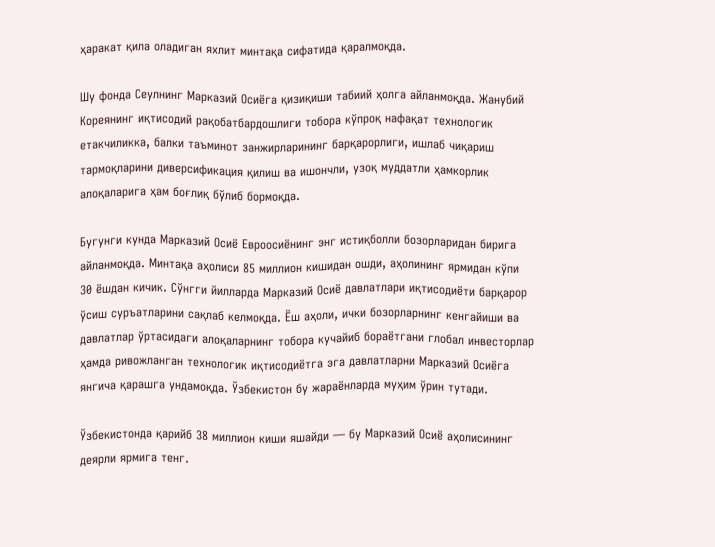ҳаракат қила оладиган яхлит минтақа сифатида қаралмоқда.

Шу фонда Сеулнинг Марказий Осиёга қизиқиши табиий ҳолга айланмоқда. Жанубий Кореянинг иқтисодий рақобатбардошлиги тобора кўпроқ нафақат технологик етакчиликка, балки таъминот занжирларининг барқарорлиги, ишлаб чиқариш тармоқларини диверсификация қилиш ва ишончли, узоқ муддатли ҳамкорлик алоқаларига ҳам боғлиқ бўлиб бормоқда.

Бугунги кунда Марказий Осиё Евроосиёнинг энг истиқболли бозорларидан бирига айланмоқда. Минтақа аҳолиси 85 миллион кишидан ошди, аҳолининг ярмидан кўпи 30 ёшдан кичик. Сўнгги йилларда Марказий Осиё давлатлари иқтисодиёти барқарор ўсиш суръатларини сақлаб келмоқда. Ёш аҳоли, ички бозорларнинг кенгайиши ва давлатлар ўртасидаги алоқаларнинг тобора кучайиб бораётгани глобал инвесторлар ҳамда ривожланган технологик иқтисодиётга эга давлатларни Марказий Осиёга янгича қарашга ундамоқда. Ўзбекистон бу жараёнларда муҳим ўрин тутади.

Ўзбекистонда қарийб 38 миллион киши яшайди — бу Марказий Осиё аҳолисининг деярли ярмига тенг.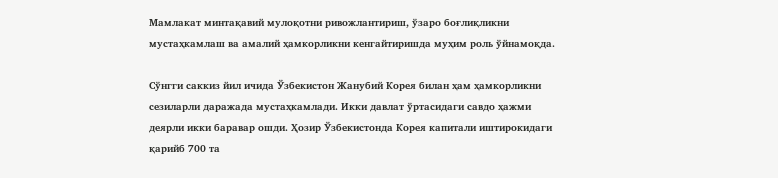Мамлакат минтақавий мулоқотни ривожлантириш, ўзаро боғлиқликни мустаҳкамлаш ва амалий ҳамкорликни кенгайтиришда муҳим роль ўйнамоқда.

Сўнгги саккиз йил ичида Ўзбекистон Жанубий Корея билан ҳам ҳамкорликни сезиларли даражада мустаҳкамлади. Икки давлат ўртасидаги савдо ҳажми деярли икки баравар ошди. Ҳозир Ўзбекистонда Корея капитали иштирокидаги қарийб 700 та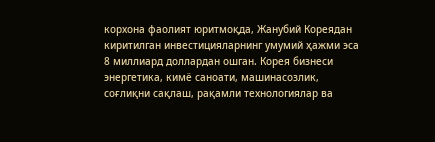корхона фаолият юритмоқда, Жанубий Кореядан киритилган инвестицияларнинг умумий ҳажми эса 8 миллиард доллардан ошган. Корея бизнеси энергетика, кимё саноати, машинасозлик, соғлиқни сақлаш, рақамли технологиялар ва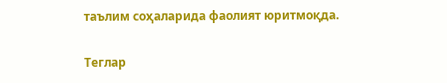таълим соҳаларида фаолият юритмоқда.

Теглар